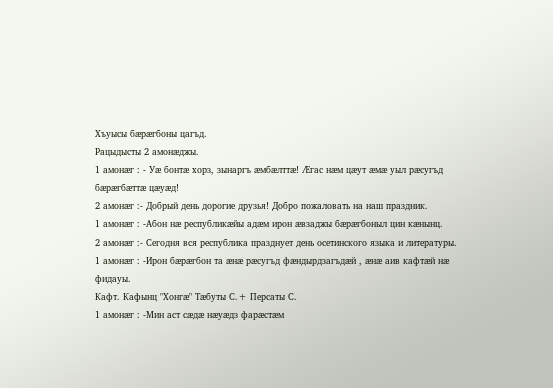Хъуысы бӕрӕгбоны цагъд.
Рацыдысты 2 амонæджы.
1 амонæг : - Уæ бонтæ хорз, зынаргъ æмбæлттæ! Æгас нæм цæут æмæ уыл рæсугъд бæрæгбæттæ цæуæд!
2 амонæг :- Добрый день дорогие друзья! Добро пожаловать на наш праздник.
1 амонæг : -Абон нæ республикæйы адæм ирон æвзаджы бæрæгбоныл цин кæнынц.
2 амонæг :- Сегодня вся республика празднует день осетинского языка и литературы.
1 амонæг : -Ирон бæрæгбон та æнæ рæсугъд фæндырдзагъдæй , æнæ аив кафтæй нæ фидауы.
Кафт. Кафынц "Хонгæ" Тӕбуты С.+ Персаты С.
1 амонæг : -Мин аст сæдæ нæуæдз фарæстæм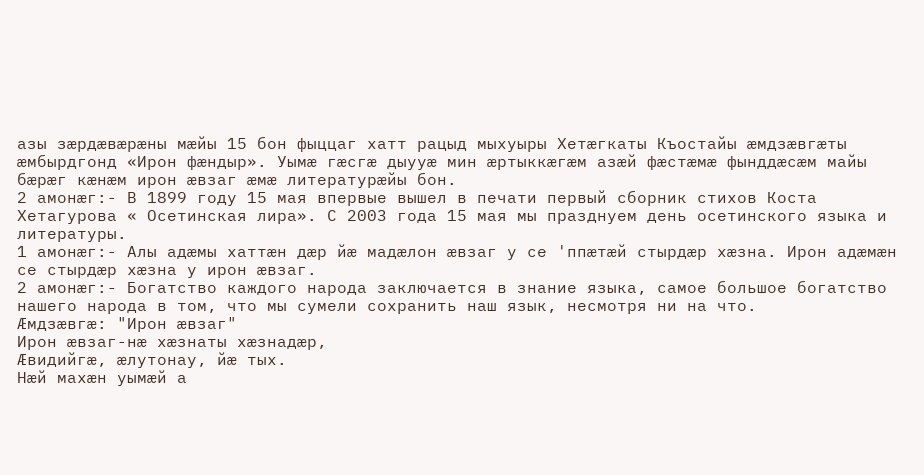азы зӕрдӕвӕрӕны мӕйы 15 бон фыццаг хатт рацыд мыхуыры Хетæгкаты Къостайы æмдзæвгæты æмбырдгонд «Ирон фæндыр». Уымæ гæсгæ дыууæ мин æртыккæгæм азæй фæстæмæ фынддæсæм майы бæрæг кæнæм ирон æвзаг æмæ литературæйы бон.
2 амонæг:- В 1899 году 15 мая впервые вышел в печати первый сборник стихов Коста Хетагурова « Осетинская лира». С 2003 года 15 мая мы празднуем день осетинского языка и литературы.
1 амонæг:- Алы адæмы хаттæн дæр йæ мадæлон æвзаг у се 'ппæтæй стырдæр хæзна. Ирон адæмæн се стырдæр хæзна у ирон æвзаг.
2 амонæг:- Богатство каждого народа заключается в знание языка, самое большое богатство нашего народа в том, что мы сумели сохранить наш язык, несмотря ни на что.
Æмдзæвгæ: "Ирон æвзаг"
Ирон æвзаг-нæ хæзнаты хæзнадæр,
Æвидийгæ, ӕлутонау, йæ тых.
Нæй махæн уымæй а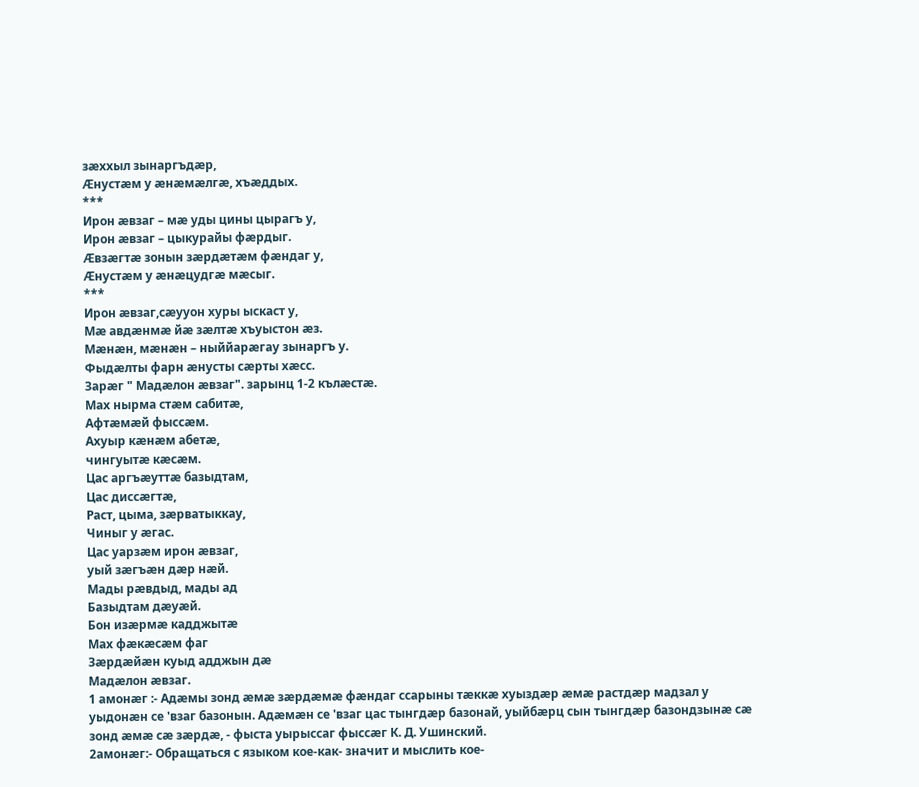зæххыл зынаргъдæр,
Æнустæм у æнæмæлгæ, хъæддых.
***
Ирон æвзаг – мæ уды цины цырагъ у,
Ирон æвзаг – цыкурайы фæрдыг.
Æвзæгтæ зонын зæрдæтæм фæндаг у,
Æнустæм у æнæцудгæ мæсыг.
***
Ирон æвзаг,сæууон хуры ыскаст у,
Мæ авдæнмæ йæ зæлтæ хъуыстон æз.
Мæнæн, мæнæн – ныййарæгау зынаргъ у.
Фыдæлты фарн æнусты сæрты хæсс.
Зарæг " Мадæлон æвзаг". зарынц 1-2 кълӕстӕ.
Мах нырма стæм сабитæ,
Афтæмæй фыссæм.
Ахуыр кæнæм абетæ,
чингуытæ кæсæм.
Цас аргъæуттæ базыдтам,
Цас диссæгтæ,
Раст, цыма, зæрватыккау,
Чиныг у æгас.
Цас уарзæм ирон æвзаг,
уый зæгъæн дæр нæй.
Мады рæвдыд, мады ад
Базыдтам дæуæй.
Бон изæрмæ кадджытæ
Мах фæкæсæм фаг
Зæрдæйæн куыд адджын дæ
Мадæлон æвзаг.
1 амонæг :- Адæмы зонд æмæ зæрдæмæ фæндаг ссарыны тæккæ хуыздæр æмæ растдæр мадзал у уыдонæн се 'взаг базонын. Адæмæн се 'взаг цас тынгдæр базонай, уыйбæрц сын тынгдæр базондзынæ сæ зонд æмæ сæ зæрдæ, - фыста уырыссаг фыссæг К. Д. Ушинский.
2амонæг:- Обращаться с языком кое-как- значит и мыслить кое-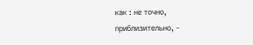как : не точно, приблизительно, -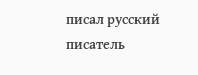писал русский писатель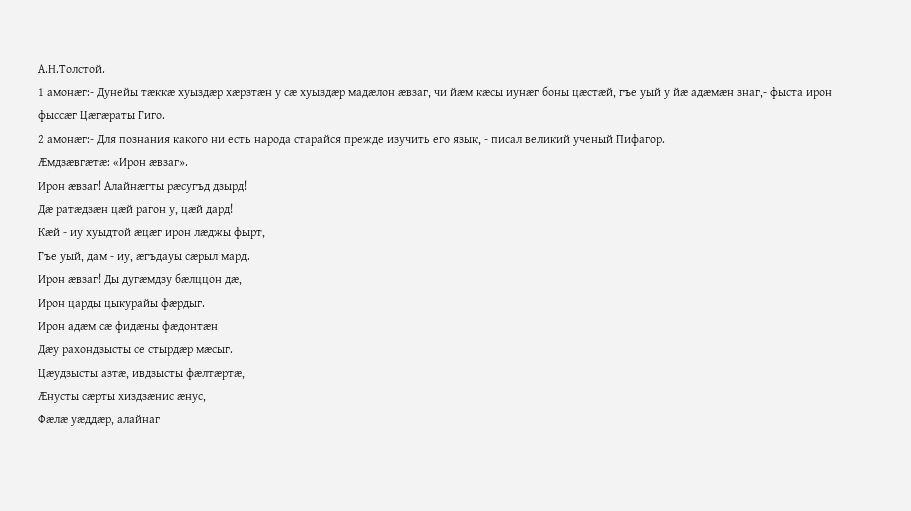А.Н.Толстой.
1 амонæг:- Дунейы тæккæ хуыздæр хæрзтæн у сæ хуыздæр мадæлон æвзаг, чи йæм кæсы иунæг боны цæстæй, гъе уый у йæ адæмæн знаг,- фыста ирон фыссæг Цæгæраты Гиго.
2 амонæг:- Для познания какого ни есть народа старайся прежде изучить его язык, - писал великий ученый Пифагор.
Æмдзæвгæтæ: «Ирон æвзаг».
Ирон æвзаг! Алайнæгты рæсугъд дзырд!
Дæ ратæдзæн цæй рагон у, цæй дард!
Кæй - иу хуыдтой æцæг ирон лæджы фырт,
Гъе уый, дам - иу, æгъдауы сæрыл мард.
Ирон æвзаг! Ды дугæмдзу бæлццон дæ,
Ирон царды цыкурайы фæрдыг.
Ирон адæм сæ фидæны фæдонтæн
Дæу рахондзысты се стырдæр мæсыг.
Цæудзысты азтæ, ивдзысты фæлтæртæ,
Ӕнусты сæрты хиздзæнис æнус,
Фæлæ уæддæр, алайнаг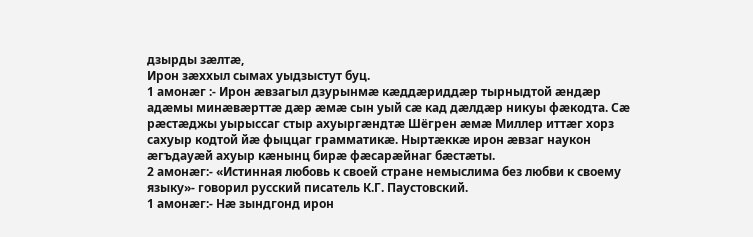дзырды зæлтæ,
Ирон зæххыл сымах уыдзыстут буц.
1 амонæг :- Ирон æвзагыл дзурынмæ кæддæриддæр тырныдтой æндæр адæмы минæвæрттæ дӕр æмæ сын уый сæ кад дæлдæр никуы фæкодта. Сæ рæстæджы уырыссаг стыр ахуыргæндтæ Шёгрен æмæ Миллер иттæг хорз сахуыр кодтой йæ фыццаг грамматикæ. Ныртæккæ ирон æвзаг наукон æгъдауæй ахуыр кæнынц бирæ фæсарæйнаг бæстæты.
2 амонæг:- «Истинная любовь к своей стране немыслима без любви к своему языку»- говорил русский писатель К.Г. Паустовский.
1 амонæг:- Нæ зындгонд ирон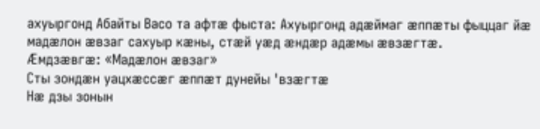ахуыргонд Абайты Васо та афтæ фыста: Ахуыргонд адæймаг æппæты фыццаг йæ мадæлон æвзаг сахуыр кæны, стæй уæд æндæр адæмы ӕвзæгтæ.
Æмдзæвгæ: «Мадæлон æвзаг»
Сты зондæн уацхæссæг ӕппæт дунейы 'взæгтæ
Нæ дзы зонын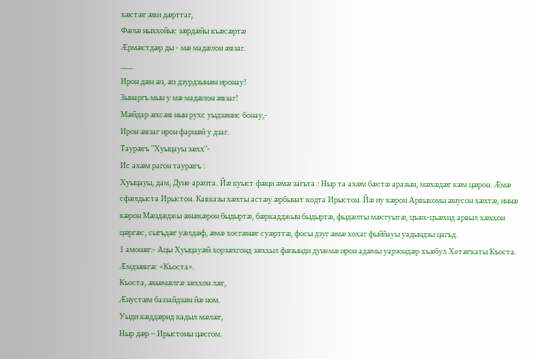хæстæг æви дӕрттаг,
Фæлæ ныххойыс зæрдæйы къæсæртæ
Æрмæстдæр ды - мæ мадæлон æвзаг.
___
Ирон дæн æз, æз дзурдзынæн иронау!
Зынаргъ мын у мæ мадæлон æвзаг!
Мæйдар æхсæв нын рухс уыдзæнис бонау,-
Ирон æвзаг ирон фарнæй у дзаг.
Таурæгъ "Хуыцауы зæхх"-
Ис ахæм рагон таурæгъ :
Хуыцауы, дам, Дуне арæзта. Йæ куыст фæци æмæ загъта : Ныр та ахæм бæстæ аразын, мæхæдæг кæм цæрон. Æмæ сфæлдыста Ирыстон. Кавказы хæхты астæу æрбынат кодта Ирыстон. Йæ иу кæрон Арвыкомы æнусон хæхтæ, иннæ кæрон Мæздæджы æнæкæрон быдыртæ, бæркадджын быдыртæ, фыдæлты мæсгуытæ, цъæх-цъæхид арвыл хæххон цæргæс, сыгъдæг уæлдæф, æмæ хосгæнæг суӕрттæ, фосы дзуг æмæ хохаг фыййауы уадындзы цагъд.
1 амонæг:- Ацы Хуыцауæй хорзæхгонд зæххыл фæзынди дунемæ ирон адæмы уарзондæр хъæбул Хетæгкаты Къоста.
Æмдзӕвгӕ: «Къоста».
Къоста, ӕнӕмӕлгӕ зӕххон лӕг,
Æнустӕм баззайдзӕн йӕ ном.
Уыди кӕддӕрид кадыл мӕлӕг,
Ныр дӕр – Ирыстоны цӕсгом.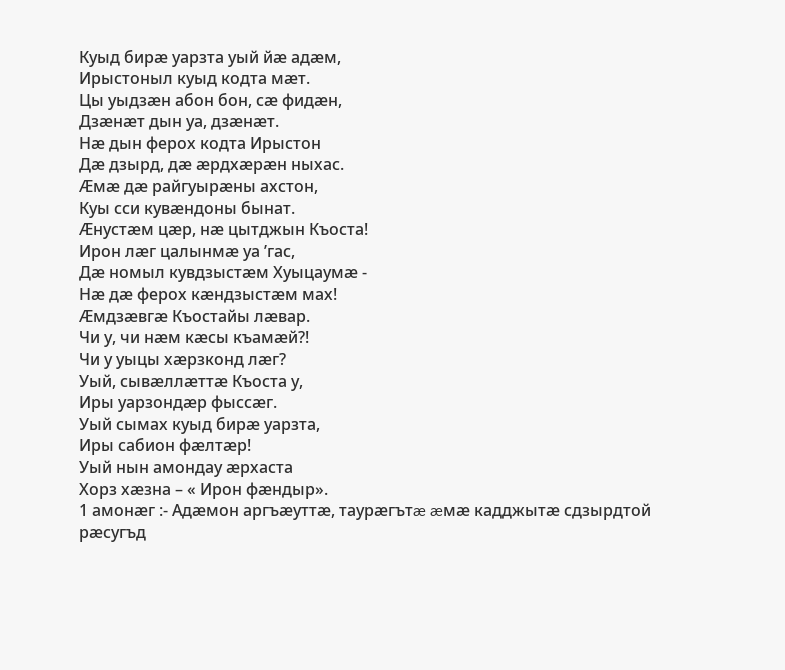Куыд бирӕ уарзта уый йӕ адӕм,
Ирыстоныл куыд кодта мӕт.
Цы уыдзӕн абон бон, сӕ фидӕн,
Дзӕнӕт дын уа, дзӕнӕт.
Нӕ дын ферох кодта Ирыстон
Дӕ дзырд, дӕ ӕрдхӕрӕн ныхас.
Æмӕ дӕ райгуырӕны ахстон,
Куы сси кувӕндоны бынат.
Æнустӕм цӕр, нӕ цытджын Къоста!
Ирон лӕг цалынмӕ уа ʹгас,
Дӕ номыл кувдзыстӕм Хуыцаумӕ -
Нӕ дӕ ферох кӕндзыстӕм мах!
Æмдзæвгæ Къостайы лæвар.
Чи у, чи нæм кæсы къамæй?!
Чи у уыцы хæрзконд лæг?
Уый, сывæллæттæ Къоста у,
Иры уарзондæр фыссæг.
Уый сымах куыд бирæ уарзта,
Иры сабион фæлтæр!
Уый нын амондау æрхаста
Хорз хæзна – « Ирон фæндыр».
1 амонæг :- Адæмон аргъæуттæ, таурæгътæ æмæ кадджытæ сдзырдтой рæсугъд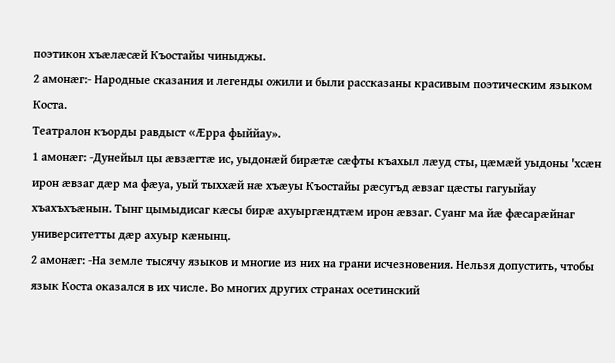поэтикон хъæлæсæй Къостайы чиныджы.
2 амонæг:- Народные сказания и легенды ожили и были рассказаны красивым поэтическим языком Коста.
Театралон къорды равдыст «Æрра фыййау».
1 амонæг: -Дунейыл цы æвзæгтæ ис, уыдонæй бирæтæ сæфты къахыл лæуд сты, цæмæй уыдоны 'хсæн ирон æвзаг дæр ма фæуа, уый тыххæй нæ хъæуы Къостайы рæсугъд æвзаг цæсты гагуыйау хъахъхъæнын. Тынг цымыдисаг кæсы бирæ ахуыргæндтæм ирон æвзаг. Суанг ма йæ фæсарæйнаг университетты дæр ахуыр кæнынц.
2 амонæг: -На земле тысячу языков и многие из них на грани исчезновения. Нельзя допустить, чтобы язык Коста оказался в их числе. Во многих других странах осетинский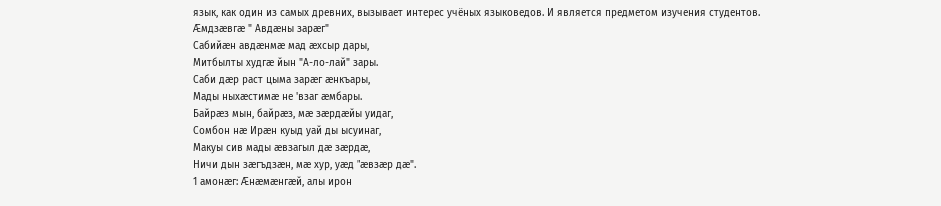язык, как один из самых древних, вызывает интерес учёных языковедов. И является предметом изучения студентов.
Æмдзæвгæ " Авдæны зарæг"
Сабийæн авдæнмæ мад ӕхсыр дары,
Митбылты худгæ йын "А-ло-лай" зары.
Саби дæр раст цыма зарæг æнкъары,
Мады ныхæстимæ не 'взаг æмбары.
Байрæз мын, байрæз, мæ зæрдæйы уидаг,
Сомбон нæ Ирæн куыд уай ды ысуинаг,
Макуы сив мады ӕвзагыл дæ зæрдæ,
Ничи дын зӕгъдзæн, мæ хур, уæд "æвзæр дæ".
1 амонӕг: Æнæмæнгæй, алы ирон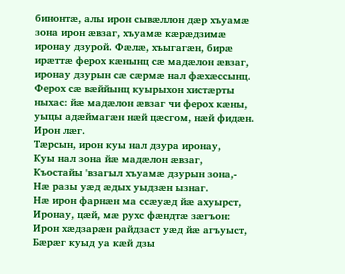бинонтæ, алы ирон сывæллон дæр хъуамæ зона ирон æвзаг, хъуамæ кæрæдзимæ иронау дзурой. Фæлæ, хъыгагæн, бирæ ирæттæ ферох кæнынц сæ мадæлон æвзаг, иронау дзурын сæ сæрмæ нал фæхæссынц. Ферох сæ вæййынц куырыхон хистæрты ныхас: йæ мадæлон æвзаг чи ферох кæны, уыцы адæймагæн нæй цæсгом, нæй фидæн.
Ирон лӕг.
Тӕрсын, ирон куы нал дзура иронау,
Куы нал зона йӕ мадӕлон ӕвзаг,
Къостайы 'взагыл хъуамӕ дзурын зона,-
Нӕ разы уӕд ӕдых уыдзӕн ызнаг.
Нӕ ирон фарнӕн ма ссӕуӕд йӕ ахуырст,
Иронау, цӕй, мӕ рухс фӕндтӕ зӕгъон:
Ирон хӕдзарӕн райдзаст уӕд йӕ агъуыст,
Бӕрӕг куыд уа кӕй дзы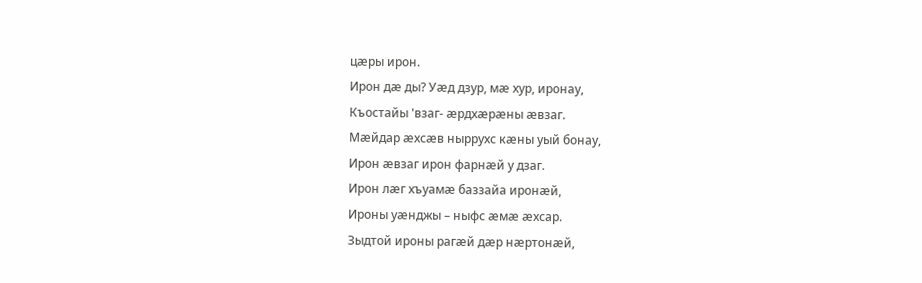цӕры ирон.
Ирон дӕ ды? Уӕд дзур, мӕ хур, иронау,
Къостайы 'взаг- ӕрдхӕрӕны ӕвзаг.
Мӕйдар ӕхсӕв ныррухс кӕны уый бонау,
Ирон ӕвзаг ирон фарнӕй у дзаг.
Ирон лӕг хъуамӕ баззайа иронӕй,
Ироны уӕнджы – ныфс ӕмӕ ӕхсар.
Зыдтой ироны рагӕй дӕр нӕртонӕй,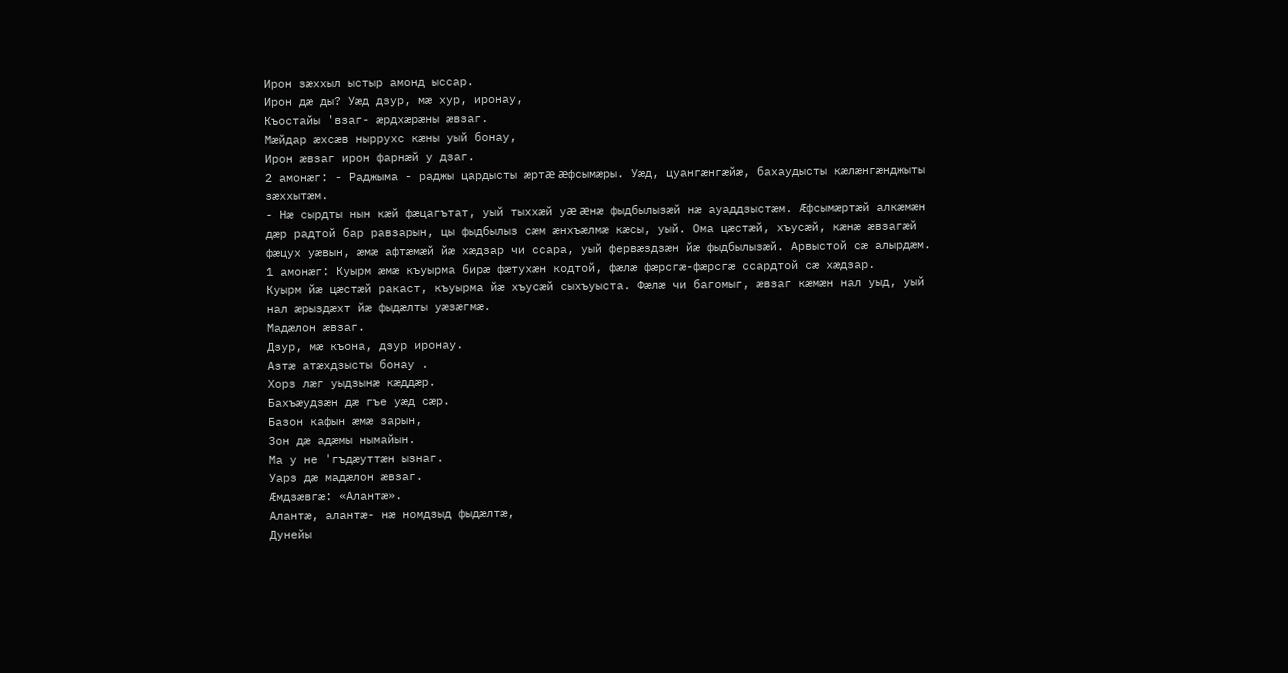Ирон зӕххыл ыстыр амонд ыссар.
Ирон дӕ ды? Уӕд дзур, мӕ хур, иронау,
Къостайы 'взаг- ӕрдхӕрӕны ӕвзаг.
Мӕйдар ӕхсӕв ныррухс кӕны уый бонау,
Ирон ӕвзаг ирон фарнӕй у дзаг.
2 амонӕг: - Раджыма - раджы цардысты æртæ æфсымæры. Уæд, цуангæнгæйæ, бахаудысты кæлæнгæнджыты зæххытæм.
- Нæ сырдты нын кæй фæцагътат, уый тыххæй уæ æнæ фыдбылызæй нæ ауаддзыстæм. Æфсымæртæй алкæмæн дæр радтой бар равзарын, цы фыдбылыз сæм æнхъæлмæ кæсы, уый. Ома цæстæй, хъусæй, кæнæ ӕвзагæй фæцух уæвын, æмæ афтæмæй йæ хӕдзар чи ссара, уый фервæздзæн йæ фыдбылызæй. Арвыстой сæ алырдæм.
1 амонӕг: Куырм æмæ къуырма бирæ фæтухæн кодтой, фæлæ фæрсгæ-фæрсгæ ссардтой сæ хæдзар.
Куырм йæ цæстæй ракаст, къуырма йæ хъусæй сыхъуыста. Фæлæ чи багомыг, æвзаг кæмæн нал уыд, уый нал æрыздæхт йæ фыдæлты уæзæгмæ.
Мадæлон æвзаг.
Дзур, мæ къона, дзур иронау.
Азтæ атæхдзысты бонау .
Хорз лæг уыдзынæ кæддæр.
Бахъæудзæн дæ гъе уæд сæр.
Базон кафын æмæ зарын,
Зон дæ адæмы нымайын.
Ма у не 'гъдæуттæн ызнаг.
Уарз дæ мадæлон æвзаг.
Æмдзӕвгӕ: «Алантæ».
Алантæ, алантæ- нæ номдзыд фыдæлтæ,
Дунейы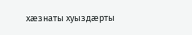хæзнаты хуыздæрты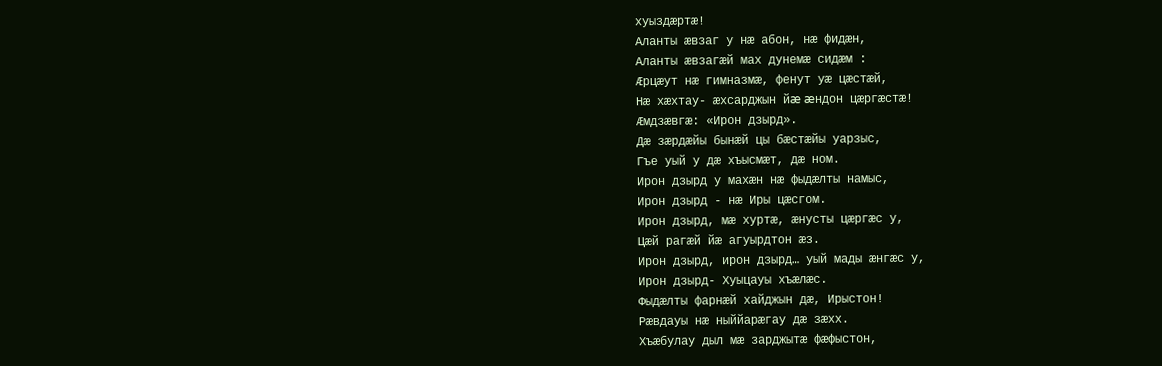хуыздæртæ!
Аланты æвзаг у нæ абон, нæ фидæн,
Аланты æвзагæй мах дунемæ сидæм :
Æрцæут нæ гимназмæ, фенут уæ цæстæй,
Нæ хæхтау- æхсарджын йæ æндон цæргæстæ!
Æмдзæвгæ: «Ирон дзырд».
Дæ зæрдæйы бынæй цы бæстæйы уарзыс,
Гъе уый у дæ хъысмæт, дæ ном.
Ирон дзырд у махæн нæ фыдæлты намыс,
Ирон дзырд - нæ Иры цæсгом.
Ирон дзырд, мæ хуртæ, æнусты цæргæс у,
Цæй рагæй йæ агуырдтон æз.
Ирон дзырд, ирон дзырд… уый мады æнгæс у,
Ирон дзырд- Хуыцауы хъæлæс.
Фыдæлты фарнæй хайджын дæ, Ирыстон!
Рæвдауы нæ ныййарæгау дæ зæхх.
Хъæбулау дыл мæ зарджытæ фæфыстон,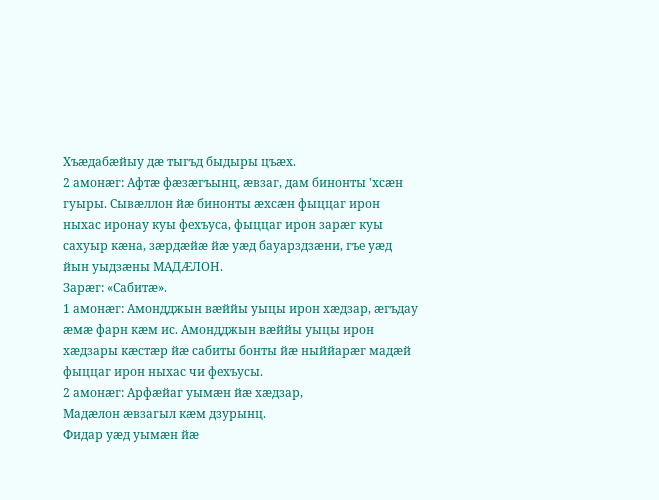Хъæдабæйыу дæ тыгъд быдыры цъæх.
2 амонӕг: Афтæ фæзæгъынц, æвзаг, дам бинонты 'хсæн гуыры. Сывæллон йæ бинонты ӕхсæн фыццаг ирон ныхас иронау куы фехъуса, фыццаг ирон зарæг куы сахуыр кæна, зæрдæйæ йæ уæд бауарздзæни, гъе уæд йын уыдзæны МАДÆЛОН.
Зарӕг: «Сабитӕ».
1 амонӕг: Амондджын вæййы уыцы ирон хæдзар, æгъдау æмæ фарн кæм ис. Амондджын вæййы уыцы ирон хæдзары кæстæр йæ сабиты бонты йæ ныййарæг мадæй фыццаг ирон ныхас чи фехъусы.
2 амонæг: Арфæйаг уымæн йæ хæдзар,
Мадæлон æвзагыл кæм дзурынц.
Фидар уæд уымæн йæ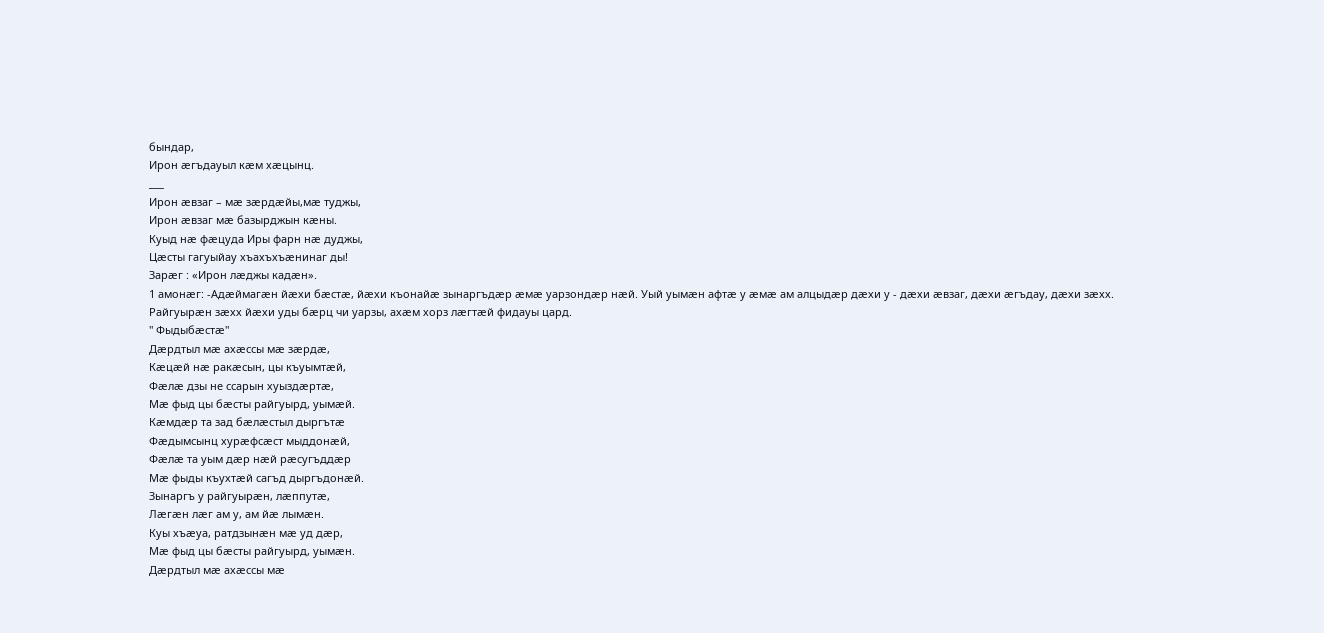бындар,
Ирон æгъдауыл кæм хæцынц.
___
Ирон æвзаг – мæ зæрдæйы,мæ туджы,
Ирон æвзаг мæ базырджын кæны.
Куыд нӕ фæцуда Иры фарн нæ дуджы,
Цæсты гагуыйау хъахъхъæнинаг ды!
Зарӕг : «Ирон лӕджы кадӕн».
1 амонӕг: -Адæймагæн йæхи бæстæ, йæхи къонайæ зынаргъдæр æмæ уарзондæр нæй. Уый уымæн афтæ у æмæ ам алцыдæр дæхи у - дæхи æвзаг, дæхи æгъдау, дæхи зæхх. Райгуырæн зæхх йæхи уды бæрц чи уарзы, ахæм хорз лæгтæй фидауы цард.
" Фыдыбæстæ"
Дæрдтыл мæ ахæссы мæ зæрдæ,
Кæцæй нæ ракæсын, цы къуымтæй,
Фæлæ дзы не ссарын хуыздæртæ,
Мæ фыд цы бæсты райгуырд, уымæй.
Кæмдæр та зад бæлæстыл дыргътæ
Фæдымсынц хурæфсæст мыддонæй,
Фæлæ та уым дæр нæй рæсугъддæр
Мæ фыды къухтæй сагъд дыргъдонæй.
Зынаргъ у райгуырæн, лæппутæ,
Лæгæн лæг ам у, ам йæ лымæн.
Куы хъæуа, ратдзынæн мæ уд дæр,
Мæ фыд цы бæсты райгуырд, уымæн.
Дæрдтыл мæ ахæссы мæ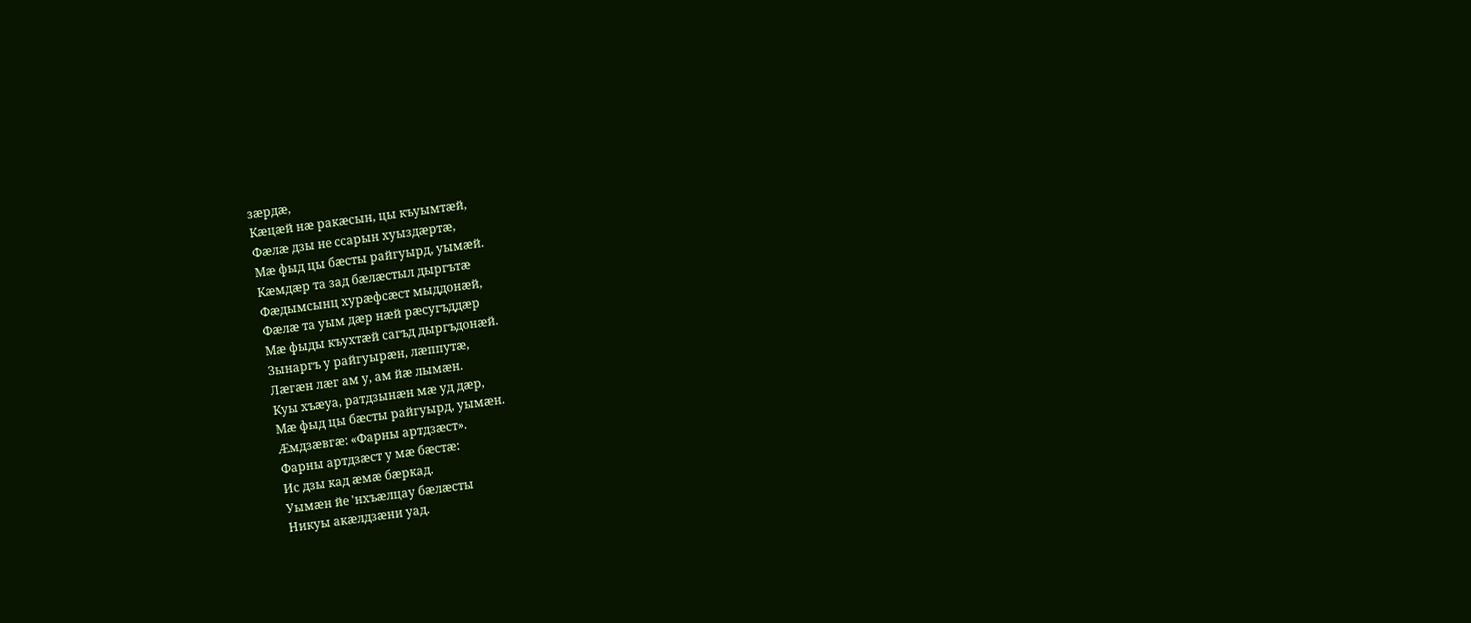зæрдæ,
Кæцæй нæ ракæсын, цы къуымтæй,
Фæлæ дзы не ссарын хуыздæртæ,
Мæ фыд цы бæсты райгуырд, уымæй.
Кæмдæр та зад бæлæстыл дыргътæ
Фæдымсынц хурæфсæст мыддонæй,
Фæлæ та уым дæр нæй рæсугъддæр
Мæ фыды къухтæй сагъд дыргъдонæй.
Зынаргъ у райгуырæн, лæппутæ,
Лæгæн лæг ам у, ам йæ лымæн.
Куы хъæуа, ратдзынæн мæ уд дæр,
Мæ фыд цы бæсты райгуырд, уымæн.
Æмдзӕвгӕ: «Фарны артдзӕст».
Фарны артдзӕст у мӕ бӕстӕ:
Ис дзы кад ӕмӕ бӕркад.
Уымӕн йе 'нхъӕлцау бӕлӕсты
Никуы акӕлдзӕни уад.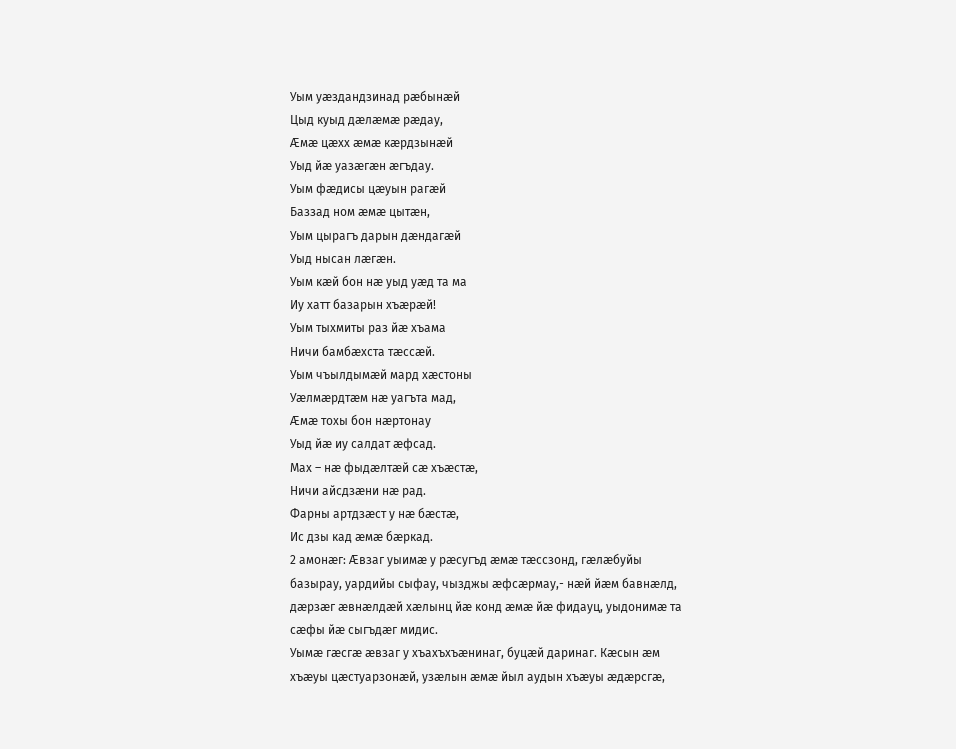Уым уӕздандзинад рӕбынӕй
Цыд куыд дӕлӕмӕ рӕдау,
Æмӕ цӕхх ӕмӕ кӕрдзынӕй
Уыд йӕ уазӕгӕн ӕгъдау.
Уым фӕдисы цӕуын рагӕй
Баззад ном ӕмӕ цытӕн,
Уым цырагъ дарын дӕндагӕй
Уыд нысан лӕгӕн.
Уым кӕй бон нӕ уыд уӕд та ма
Иу хатт базарын хъӕрӕй!
Уым тыхмиты раз йӕ хъама
Ничи бамбӕхста тӕссӕй.
Уым чъылдымӕй мард хӕстоны
Уӕлмӕрдтӕм нӕ уагъта мад,
Æмӕ тохы бон нӕртонау
Уыд йӕ иу салдат ӕфсад.
Мах – нӕ фыдӕлтӕй сӕ хъӕстӕ,
Ничи айсдзӕни нӕ рад.
Фарны артдзӕст у нӕ бӕстӕ,
Ис дзы кад ӕмӕ бӕркад.
2 амонӕг: Æвзаг уыимӕ у рӕсугъд ӕмӕ тӕссзонд, гӕлӕбуйы базырау, уардийы сыфау, чызджы ӕфсӕрмау,- нӕй йӕм бавнӕлд, дӕрзӕг ӕвнӕлдӕй хӕлынц йӕ конд ӕмӕ йӕ фидауц, уыдонимӕ та сӕфы йӕ сыгъдӕг мидис.
Уымӕ гӕсгӕ ӕвзаг у хъахъхъӕнинаг, буцӕй даринаг. Кӕсын ӕм хъӕуы цӕстуарзонӕй, узӕлын ӕмӕ йыл аудын хъӕуы ӕдӕрсгӕ,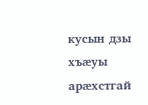кусын дзы хъӕуы арӕхстгай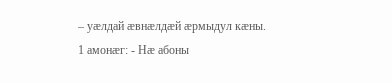– уӕлдай ӕвнӕлдӕй ӕрмыдул кӕны.
1 амонӕг: - Нæ абоны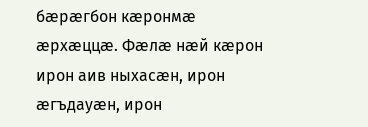бæрæгбон кæронмæ æрхæццæ. Фæлæ нæй кæрон ирон аив ныхасæн, ирон æгъдауæн, ирон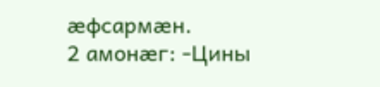æфсармæн.
2 амонæг: -Цины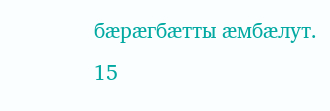бæрæгбæтты æмбæлут.
15